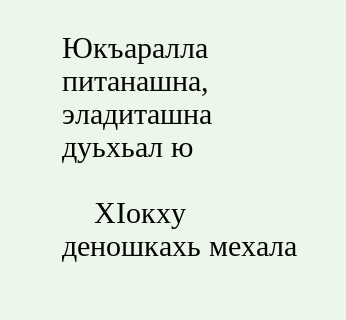Юкъаралла питанашна, эладиташна дуьхьал ю

    ХIокху деношкахь мехала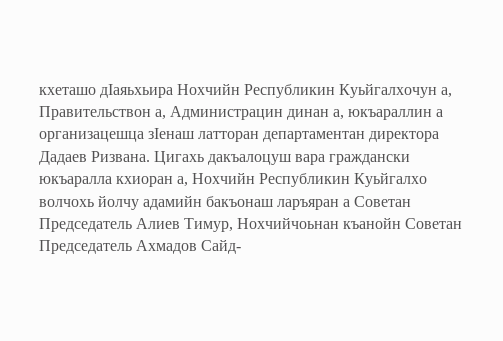кхеташо дIаяьхьира Нохчийн Республикин Куьйгалхочун а, Правительствон а, Администрацин динан а, юкъараллин а организацешца зIенаш латторан департаментан директора Дадаев Ризвана. Цигахь дакъалоцуш вара граждански юкъаралла кхиоран а, Нохчийн Республикин Куьйгалхо волчохь йолчу адамийн бакъонаш ларъяран а Советан Председатель Алиев Тимур, Нохчийчоьнан къанойн Советан Председатель Ахмадов Сайд-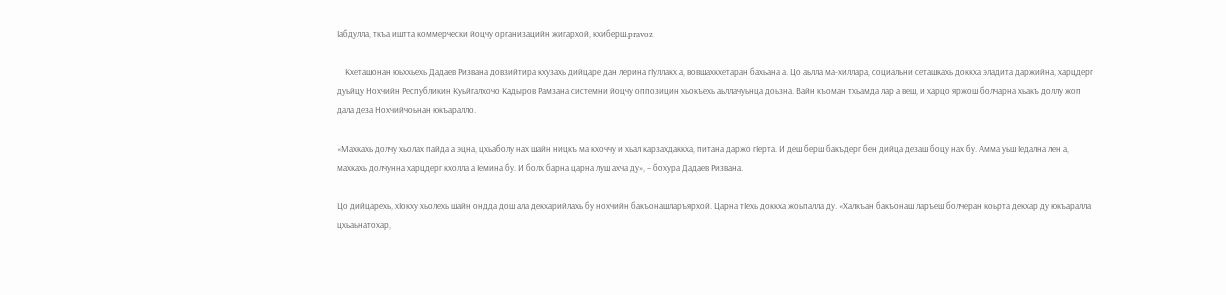Iабдулла, ткъа иштта коммерчески йоцчу организацийн жигархой, кхиберш.pravoz

    Кхеташонан юьххьехь Дадаев Ризвана довзийтира кхузахь дийцаре дан лерина гIуллакх а, вовшахкхетаран бахьана а. Цо аьлла ма-хиллара, социальни сеташкахь доккха эладита даржийна, харцдерг дуьйцу Нохчийн Республикин Куьйгалхочо Кадыров Рамзана системни йоцчу оппозицин хьокъехь аьллачуьнца доьзна. Вайн къоман тхьамда лар а веш, и харцо яржош болчарна хьакъ доллу жоп дала деза Нохчийчоьнан юкъаралло.

«Махкахь долчу хьолах пайда а эцна, цхьаболу нах шайн ницкъ ма кхоччу и хьал карзахдаккха, питана даржо гIерта. И деш берш бакъдерг бен дийца дезаш боцу нах бу. Амма уьш Iедална лен а, махкахь долчунна харцдерг кхолла а Iемина бу. И болх барна царна луш ахча ду», – бохура Дадаев Ризвана.

Цо дийцарехь, хIокху хьолехь шайн ондда дош ала декхарийлахь бу нохчийн бакъонашларъярхой. Царна тIехь доккха жоьпалла ду. «Халкъан бакъонаш ларъеш болчеран коьрта декхар ду юкъаралла цхьаьнатохар,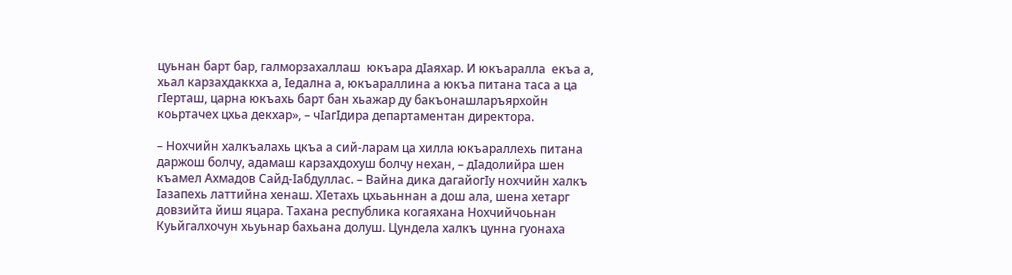цуьнан барт бар, галморзахаллаш  юкъара дIаяхар. И юкъаралла  екъа а, хьал карзахдаккха а, Iедална а, юкъараллина а юкъа питана таса а ца гIерташ, царна юкъахь барт бан хьажар ду бакъонашларъярхойн коьртачех цхьа декхар», – чIагIдира департаментан директора.

– Нохчийн халкъалахь цкъа а сий-ларам ца хилла юкъараллехь питана даржош болчу, адамаш карзахдохуш болчу нехан, – дIадолийра шен къамел Ахмадов Сайд-Iабдуллас. – Вайна дика дагайогIу нохчийн халкъ Iазапехь латтийна хенаш. ХIетахь цхьаьннан а дош ала, шена хетарг довзийта йиш яцара. Тахана республика когаяхана Нохчийчоьнан Куьйгалхочун хьуьнар бахьана долуш. Цундела халкъ цунна гуонаха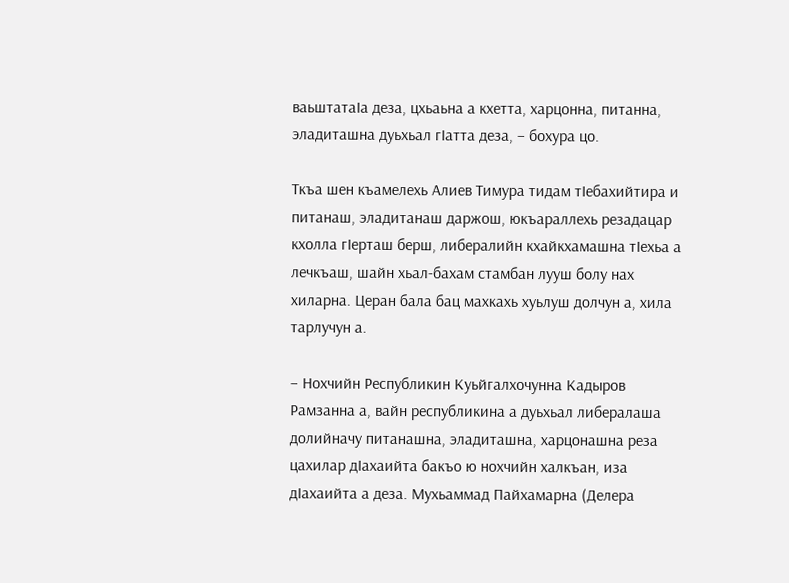ваьштатаIа деза, цхьаьна а кхетта, харцонна, питанна, эладиташна дуьхьал гIатта деза, – бохура цо.

Ткъа шен къамелехь Алиев Тимура тидам тIебахийтира и питанаш, эладитанаш даржош, юкъараллехь резадацар кхолла гIерташ берш, либералийн кхайкхамашна тIехьа а лечкъаш, шайн хьал-бахам стамбан лууш болу нах хиларна. Церан бала бац махкахь хуьлуш долчун а, хила тарлучун а.

– Нохчийн Республикин Куьйгалхочунна Кадыров Рамзанна а, вайн республикина а дуьхьал либералаша долийначу питанашна, эладиташна, харцонашна реза цахилар дIахаийта бакъо ю нохчийн халкъан, иза дIахаийта а деза. Мухьаммад Пайхамарна (Делера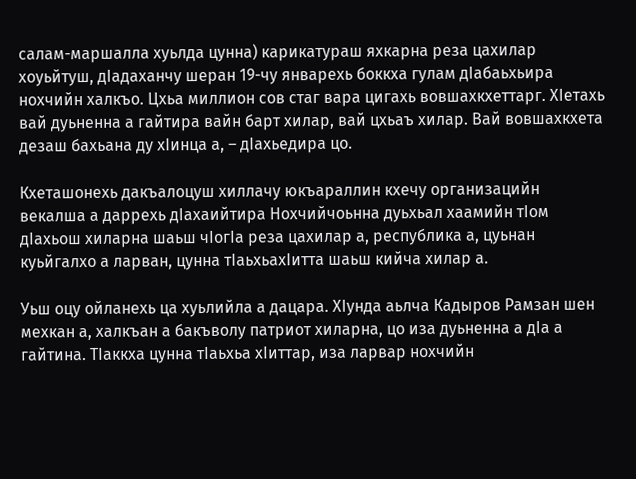салам-маршалла хуьлда цунна) карикатураш яхкарна реза цахилар хоуьйтуш, дIадаханчу шеран 19-чу январехь боккха гулам дIабаьхьира нохчийн халкъо. Цхьа миллион сов стаг вара цигахь вовшахкхеттарг. ХIетахь вай дуьненна а гайтира вайн барт хилар, вай цхьаъ хилар. Вай вовшахкхета дезаш бахьана ду хIинца а, – дIахьедира цо.

Кхеташонехь дакъалоцуш хиллачу юкъараллин кхечу организацийн векалша а даррехь дIахаийтира Нохчийчоьнна дуьхьал хаамийн тIом дIахьош хиларна шаьш чIогIа реза цахилар а, республика а, цуьнан куьйгалхо а ларван, цунна тIаьхьахIитта шаьш кийча хилар а.

Уьш оцу ойланехь ца хуьлийла а дацара. ХIунда аьлча Кадыров Рамзан шен мехкан а, халкъан а бакъволу патриот хиларна, цо иза дуьненна а дIа а гайтина. ТIаккха цунна тIаьхьа хIиттар, иза ларвар нохчийн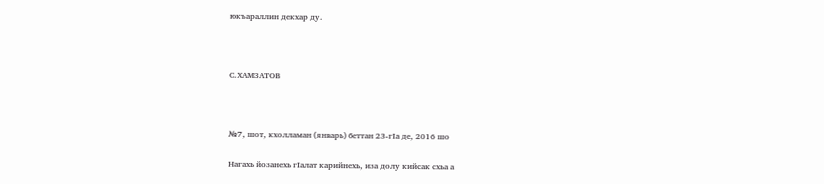юкъараллин декхар ду.



С.ХАМЗАТОВ



№7, шот, кхолламан (январь) беттан 23-гIа де, 2016 шо

Нагахь йозанехь гIалат карийнехь, иза долу кийсак схьа а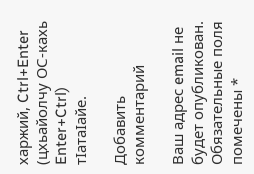харжий, Ctrl+Enter (цхьайолчу ОС-кахь Enter+Ctrl) тIатаIайе.

Добавить комментарий

Ваш адрес email не будет опубликован. Обязательные поля помечены *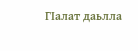ГIалат даьлла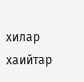хилар хаийтар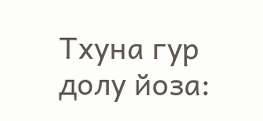Тхуна гур долу йоза: